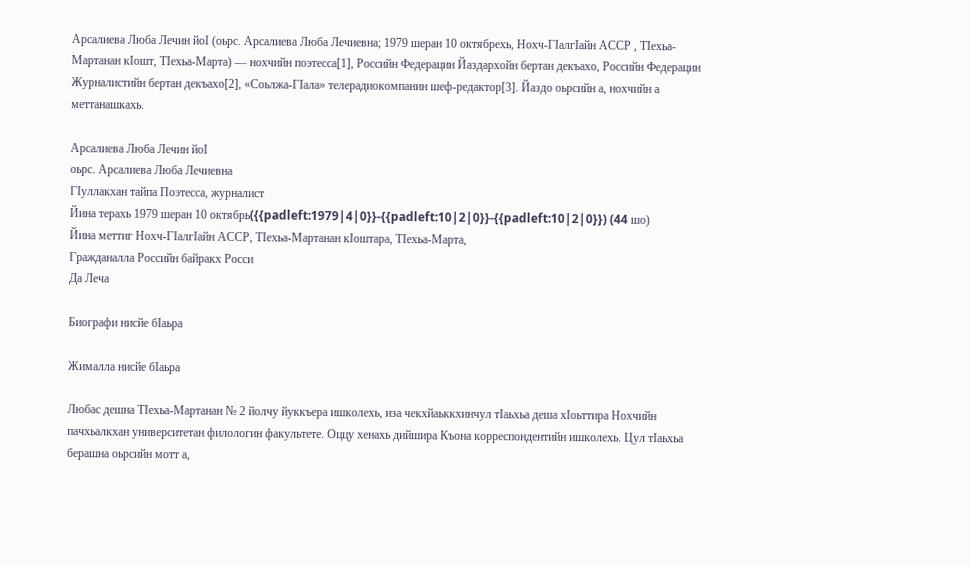Арсалиева Люба Лечин йоӀ (оьрс. Арсалиева Люба Лечиевна; 1979 шеран 10 октябрехь, Нохч-ГӀалгӀайн АССР , ТӀехьа-Мартанан кӀошт, ТӀехьа-Марта) — нохчийн поэтесса[1], Российн Федерацин Йаздархойн бертан декъахо, Российн Федерацин Журналистийн бертан декъахо[2], «Соьлжа-ГӀала» телерадиокомпанин шеф-редактор[3]. Йаздо оьрсийн а, нохчийн а меттанашкахь.

Арсалиева Люба Лечин йоӀ
оьрс. Арсалиева Люба Лечиевна
ГӀуллакхан тайпа Поэтесса, журналист
Йина терахь 1979 шеран 10 октябрь({{padleft:1979|4|0}}-{{padleft:10|2|0}}-{{padleft:10|2|0}}) (44 шо)
Йина меттиг Нохч-ГӀалгӀайн АССР, ТӀехьа-Мартанан кӀоштара, ТӀехьа-Марта,
Гражданалла Российн байракх Росси
Да Леча

Биографи нисйе бӀаьра

Жималла нисйе бӀаьра

Любас дешна ТӀехьа-Мартанан № 2 йолчу йуккъера ишколехь, иза чекхйаьккхинчул тӀаьхьа деша хӀоьттира Нохчийн пачхьалкхан университетан филологин факультете. Оццу хенахь дийшира Къона корреспондентийн ишколехь. Цул тӀаьхьа берашна оьрсийн мотт а,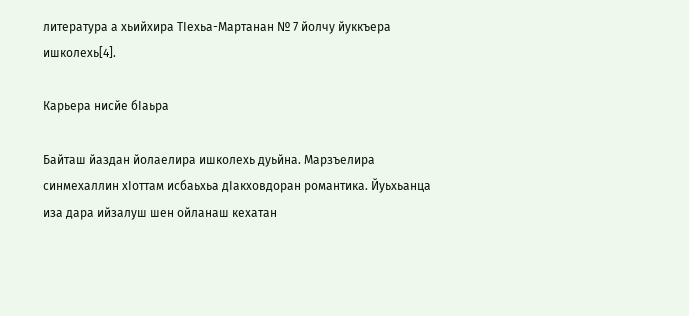литература а хьийхира ТӀехьа-Мартанан № 7 йолчу йуккъера ишколехь[4].

Карьера нисйе бӀаьра

Байташ йаздан йолаелира ишколехь дуьйна. Марзъелира синмехаллин хӀоттам исбаьхьа дӀакховдоран романтика. Йуьхьанца иза дара ийзалуш шен ойланаш кехатан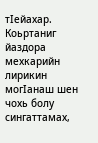тӀейахар. Коьртаниг йаздора мехкарийн лирикин могӀанаш шен чохь болу сингаттамах,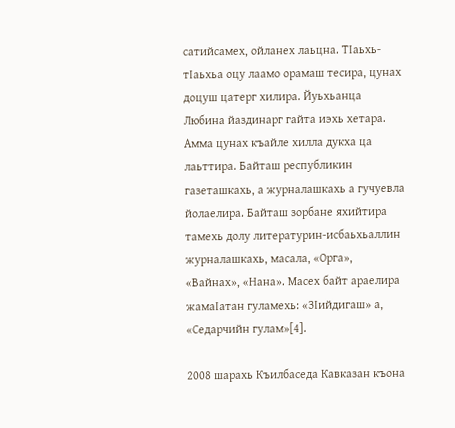сатийсамех, ойланех лаьцна. ТӀаьхь-тӀаьхьа оцу лаамо орамаш тесира, цунах доцуш цатерг хилира. Йуьхьанца Любина йаздинарг гайта иэхь хетара. Амма цунах къайле хилла дукха ца лаьттира. Байташ республикин газеташкахь, а журналашкахь а гучуевла йолаелира. Байташ зорбане яхийтира тамехь долу литературин-исбаьхьаллин журналашкахь, масала, «Орга», «Вайнах», «Нана». Масех байт араелира жамаӀатан гуламехь: «ЗӀийдигаш» а, «Седарчийн гулам»[4].

2008 шарахь Къилбаседа Кавказан къона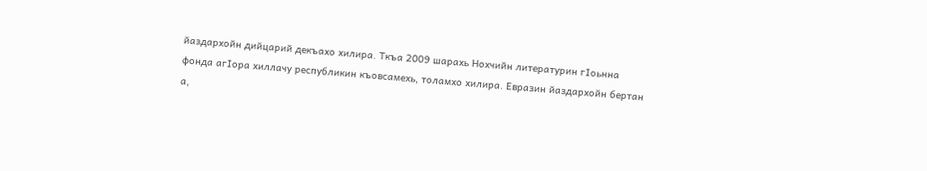йаздархойн дийцарий декъахо хилира. Ткъа 2009 шарахь Нохчийн литературин гӀоьнна фонда агӀора хиллачу республикин къовсамехь, толамхо хилира. Евразин йаздархойн бертан а,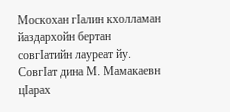Москохан гӀалин кхолламан йаздархойн бертан совгӀатийн лауреат йу. СовгӀат дина М. Мамакаевн цӀарах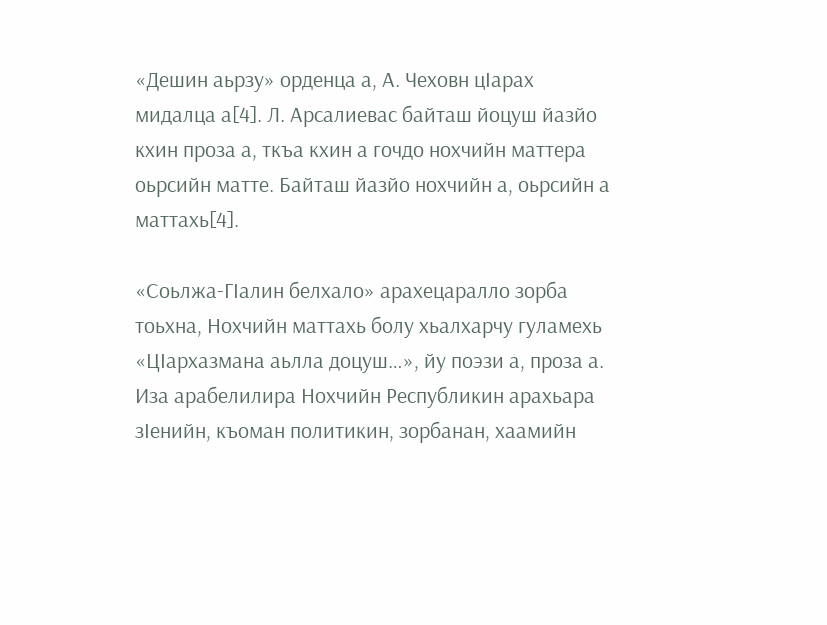«Дешин аьрзу» орденца а, А. Чеховн цӀарах мидалца а[4]. Л. Арсалиевас байташ йоцуш йазйо кхин проза а, ткъа кхин а гочдо нохчийн маттера оьрсийн матте. Байташ йазйо нохчийн а, оьрсийн а маттахь[4].

«Соьлжа-ГӀалин белхало» арахецаралло зорба тоьхна, Нохчийн маттахь болу хьалхарчу гуламехь «ЦӀархазмана аьлла доцуш…», йу поэзи а, проза а. Иза арабелилира Нохчийн Республикин арахьара зӀенийн, къоман политикин, зорбанан, хаамийн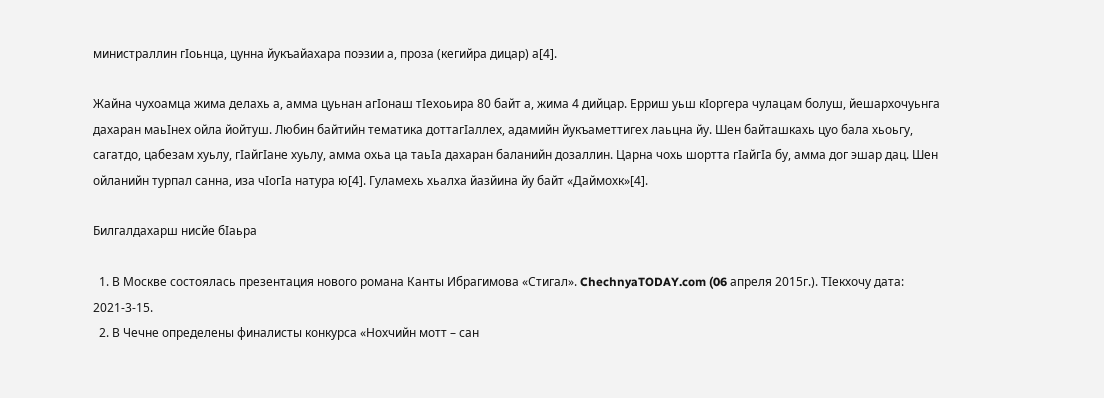министраллин гӀоьнца, цунна йукъайахара поэзии а, проза (кегийра дицар) а[4].

Жайна чухоамца жима делахь а, амма цуьнан агӀонаш тӀехоьира 80 байт а, жима 4 дийцар. Ерриш уьш кӀоргера чулацам болуш, йешархочуьнга дахаран маьӀнех ойла йойтуш. Любин байтийн тематика доттагӀаллех, адамийн йукъаметтигех лаьцна йу. Шен байташкахь цуо бала хьоьгу, сагатдо, цабезам хуьлу, гӀайгӀане хуьлу, амма охьа ца таьӀа дахаран баланийн дозаллин. Царна чохь шортта гӀайгӀа бу, амма дог эшар дац. Шен ойланийн турпал санна, иза чӀогӀа натура ю[4]. Гуламехь хьалха йазйина йу байт «Даймохк»[4].

Билгалдахарш нисйе бӀаьра

  1. В Москве состоялась презентация нового романа Канты Ибрагимова «Стигал». ChechnyaTODAY.com (06 апреля 2015г.). ТӀекхочу дата: 2021-3-15.
  2. В Чечне определены финалисты конкурса «Нохчийн мотт – сан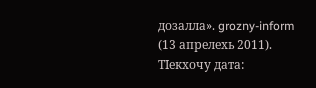дозалла». grozny-inform (13 апрелехь 2011). ТӀекхочу дата: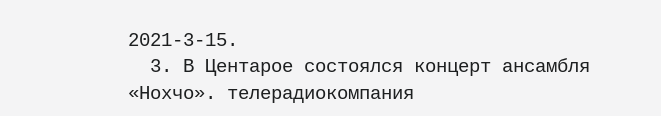2021-3-15.
  3. В Центарое состоялся концерт ансамбля «Нохчо». телерадиокомпания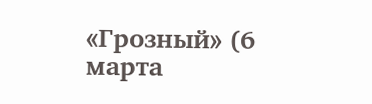«Грозный» (6 марта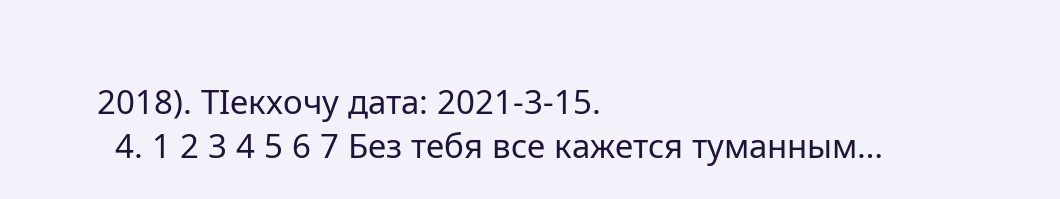2018). ТӀекхочу дата: 2021-3-15.
  4. 1 2 3 4 5 6 7 Без тебя все кажется туманным…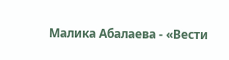Малика Абалаева - «Вести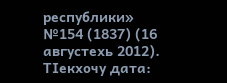республики» №154 (1837) (16 августехь 2012). ТӀекхочу дата: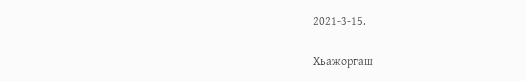2021-3-15.

Хьажоргаш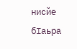нисйе бӀаьра